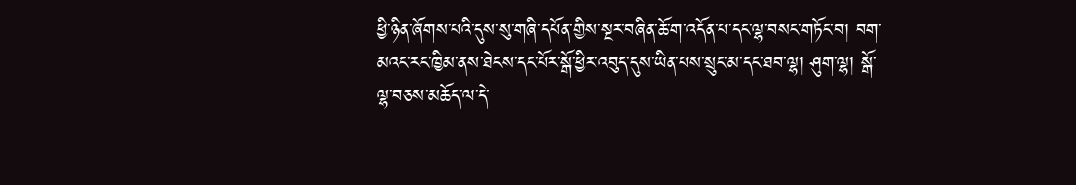ཕྱི་ཉིན་ཞོགས་པའི་དུས་སུ་གཞི་དཔོན་གྱིས་སྔར་བཞིན་ཆོ་ག་འདོན་པ་དང་ལྷ་བསང་གཏོང་བ། བག་མའང་རང་ཁྱིམ་ནས་ཐེངས་དང་པོར་སྒོ་ཕྱིར་འབུད་དུས་ཡིན་པས་སྲུང་མ་དང་ཐབ་ལྷ། ཤུག་ལྷ། སྒོ་ལྷ་བཅས་མཆོད་ལ་དེ་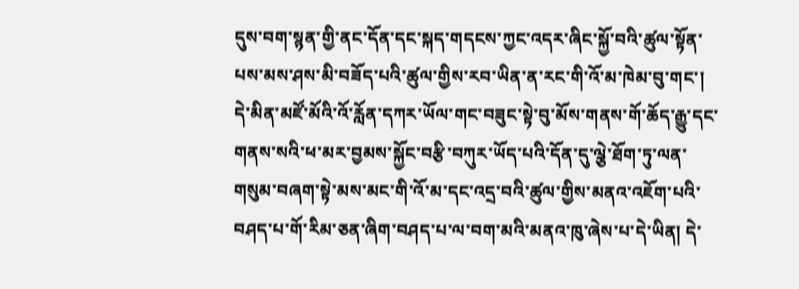དུས་བག་སྙན་གྱི་ནང་དོན་དང་སྐད་གདངས་ཀྱང་འདར་ཞིང་སྐྱོ་བའི་ཚུལ་སྟོན་པས་མས་ཤས་མི་བཟོད་པའི་ཚུལ་གྱིས་རབ་ཡིན་ན་རང་གི་འོ་མ་ཁེམ་བུ་གང་། དེ་མིན་མཛོ་མོའི་འོ་རློན་དཀར་ཡོལ་གང་བཟུང་སྟེ་བུ་མོས་གནས་གོ་ཆོད་རྒྱུ་དང་གནས་སའི་ཕ་མར་བྱམས་སྐྱོང་བརྩི་བཀུར་ཡོད་པའི་དོན་དུ་ལྕེ་ཐོག་ཏུ་ལན་གསུམ་བཞག་སྟེ་མས་མང་གི་འོ་མ་དང་འདྲ་བའི་ཚུལ་གྱིས་མནའ་འཇོག་པའི་བཤད་པ་གོ་རིམ་ཅན་ཞིག་བཤད་པ་ལ་བག་མའི་མནའ་ཁུ་ཞེས་པ་དེ་ཡིན། དེ་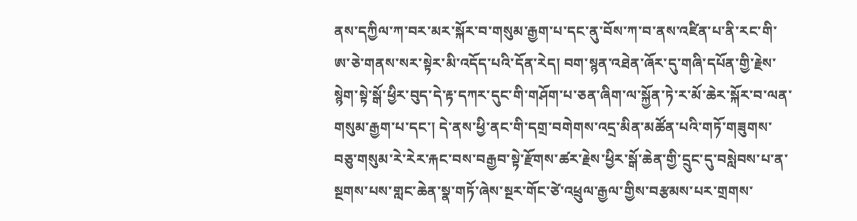ནས་དཀྱིལ་ཀ་བར་མར་སྐོར་བ་གསུམ་རྒྱག་པ་དང་ནུ་བོས་ཀ་བ་ནས་འཛིན་པ་ནི་རང་གི་ཨ་ཅེ་གནས་སར་སྟེར་མི་འདོད་པའི་དོན་རེད། བག་སྙན་འཐེན་ཞོར་དུ་གཞི་དཔོན་གྱི་རྗེས་སྙེག་སྟེ་སྒོ་ཕྱིར་བུད་དེ་རྟ་དཀར་དུང་གི་གཤོག་པ་ཅན་ཞིག་ལ་སྐྱོན་ཏེ་ར་མོ་ཆེར་སྐོར་བ་ལན་གསུམ་རྒྱག་པ་དང་། དེ་ནས་ཕྱི་ནང་གི་དགྲ་བགེགས་འདྲ་མིན་མཚོན་པའི་གཏོ་གཟུགས་བཅུ་གསུམ་རེ་རེར་རྐང་བས་བརྒྱབ་སྟེ་རྫོགས་ཚར་རྗེས་ཕྱིར་སྒོ་ཆེན་གྱི་དྲུང་དུ་བསླེབས་པ་ན་སྔགས་པས་གླང་ཆེན་སྣ་གཏོ་ཞེས་སྔར་གོང་ཙེ་འཕྲུལ་རྒྱལ་གྱིས་བརྩམས་པར་གྲགས་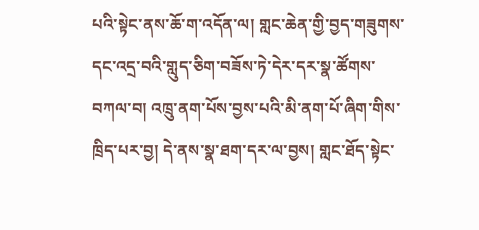པའི་སྟེང་ནས་ཆོ་ག་འདོན་ལ། གླང་ཆེན་གྱི་བྱད་གཟུགས་དང་འདྲ་བའི་གླུད་ཅིག་བཟོས་ཏེ་དེར་དར་སྣ་ཚོགས་བཀལ་བ། འཁྲུ་ནག་པོས་བྱས་པའི་མི་ནག་པོ་ཞིག་གིས་ཁྲིད་པར་བྱ། དེ་ནས་སྣ་ཐག་དར་ལ་བྱས། གླང་ཐོད་སྟེང་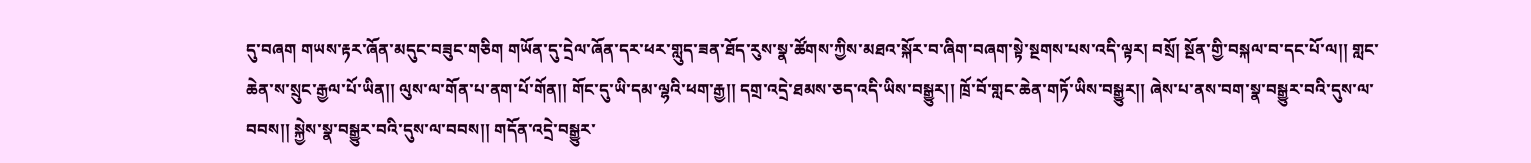དུ་བཞག གཡས་རྟར་ཞོན་མདུང་བཟུང་གཅིག གཡོན་དུ་དྲེལ་ཞོན་དར་ཕར་གླུད་ཟན་ཐོད་རུས་སྣ་ཚོགས་ཀྱིས་མཐའ་སྐོར་བ་ཞིག་བཞག་སྟེ་སྔགས་པས་འདི་ལྟར། བསྲོ། སྔོན་གྱི་བསྐལ་བ་དང་པོ་ལ།། གླང་ཆེན་ས་སྲུང་རྒྱལ་པོ་ཡིན།། ལུས་ལ་གོན་པ་ནག་པོ་གོན།། གོང་དུ་ཡི་དམ་ལྷའི་ཕག་རྒྱ།། དགྲ་འདྲེ་ཐམས་ཅད་འདི་ཡིས་བསྒྱུར།། ཁྲོ་བོ་གླང་ཆེན་གཏོ་ཡིས་བསྒྱུར།། ཞེས་པ་ནས་བག་སྣ་བསྒྱུར་བའི་དུས་ལ་བབས།། སྐྱེས་སྣ་བསྒྱུར་བའི་དུས་ལ་བབས།། གདོན་འདྲེ་བསྒྱུར་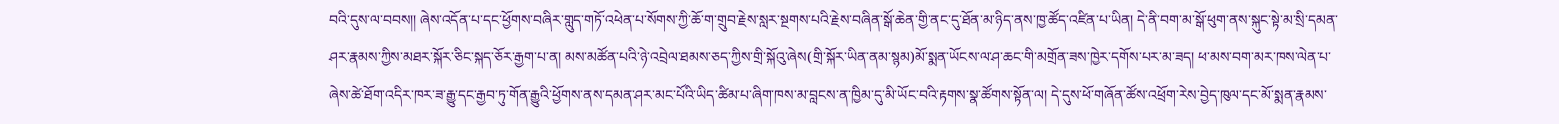བའི་དུས་ལ་བབས།། ཞེས་འདོན་པ་དང་ཕྱོགས་བཞིར་གླུད་གཏོ་འཕེན་པ་སོགས་ཀྱི་ཆོ་ག་གྲུབ་རྗེས་སླར་སྔགས་པའི་རྗེས་བཞིན་སྒོ་ཆེན་གྱི་ནང་དུ་ཐོན་མ་ཉིད་ནས་ཁྱ་ཚོད་འཛིན་པ་ཡིན། དེ་ནི་བག་མ་སྒོ་ཕུག་ནས་སྐུང་སྟེ་མ་སྲི་དམན་ཤར་རྣམས་ཀྱིས་མཐར་སྐོར་ཅིང་སྐད་ཅོར་རྒྱག་པ་ན། མས་མཚོན་པའི་ཉེ་འབྲེལ་ཐམས་ཅད་ཀྱིས་གྲི་སྐོའུ་ཞེས(གྲི་སྐོར་ཡིན་ནམ་སྙམ)མོ་སྨན་ཡོངས་ལ་ཤ་ཆང་གི་མགྲོན་ཟས་ཁྱེར་དགོས་པར་མ་ཟད། ཕ་མས་བག་མར་ཁས་ལེན་པ་ཞེས་ཚེ་ཐོག་འདིར་ཁར་ཟ་རྒྱུ་དང་རྒྱབ་ཏུ་གོན་རྒྱུའི་ཕྱོགས་ནས་དམན་ཤར་མང་པོའི་ཡིད་ཚིམ་པ་ཞིག་ཁས་མ་བླངས་ན་ཁྱིམ་དུ་མི་ཡོང་བའི་རྟགས་སྣ་ཚོགས་སྟོན་ལ། དེ་དུས་ཕོ་གཞོན་ཚོས་འཕྲོག་རེས་བྱེད་ཁུལ་དང་མོ་སྨན་རྣམས་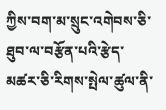ཀྱིས་བག་མ་སྲུང་འགེབས་ཅི་ཐུབ་ལ་བརྩོན་པའི་རྩེད་མཚར་ཅི་རིགས་སྤེལ་ཚུལ་ནི་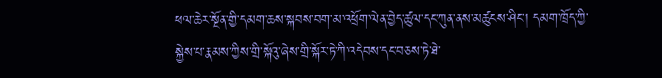ཕལ་ཆེར་སྔོན་གྱི་དམག་ཆས་སྐབས་བག་མ་འཕྲོག་ལེན་བྱེད་ཚུལ་དང་ཀུན་ནས་མཚུངས་ཤིང་། དམག་ཁྲོད་ཀྱི་སྐྱེས་པ་རྣམས་ཀྱིས་གྲི་སྐོའུ་ཞེས་གྲི་སྐོར་ཏེ་ཀི་འདེབས་དང་བཅས་ཏེ་ཐེ་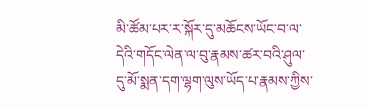མི་ཚོམ་པར་ར་སྐོར་དུ་མཆོངས་ཡོང་བ་ལ་དེའི་གདོང་ལེན་ལ་བུ་རྣམས་ཚར་བའི་ཤུལ་དུ་མོ་སྨན་དག་ལྷག་ལུས་ཡོད་པ་རྣམས་ཀྱིས་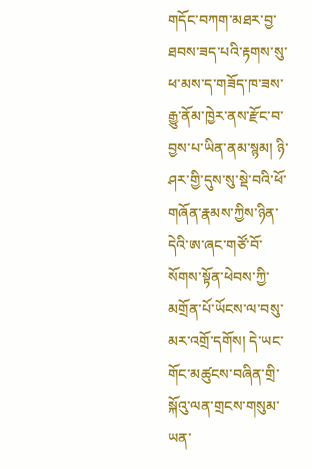གདོང་བཀག་མཐར་བྱ་ཐབས་ཟད་པའི་རྟགས་སུ་ཕ་མས་ད་གཟོད་ཁ་ཟས་རྒྱུ་ནོམ་ཁྱེར་ནས་རྫོང་བ་བྱས་པ་ཡིན་ནམ་སྙམ། ཉི་ཤར་གྱི་དུས་སུ་སྡེ་བའི་ཕོ་གཞོན་རྣམས་ཀྱིས་ཉིན་དེའི་ཨ་ཞང་གཙོ་བོ་སོགས་སྟོན་ཕེབས་ཀྱི་མགྲོན་པོ་ཡོངས་ལ་བསུ་མར་འགྲོ་དགོས། དེ་ཡང་གོང་མཚུངས་བཞིན་གྲི་སྐོའུ་ལན་གྲངས་གསུམ་ཡན་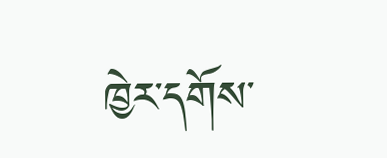ཁྱེར་དགོས་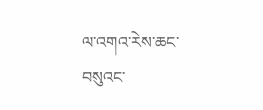ལ་འགའ་རེས་ཆང་བསུའང་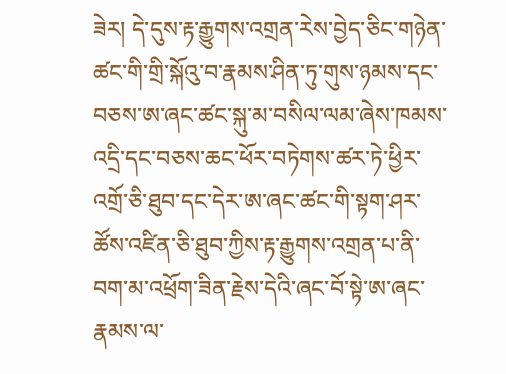ཟེར། དེ་དུས་རྟ་རྒྱུགས་འགྲན་རེས་བྱེད་ཅིང་གཉེན་ཚང་གི་གྲི་སྐོའུ་བ་རྣམས་ཤིན་ཏུ་གུས་ཉམས་དང་བཅས་ཨ་ཞང་ཚང་སྐུ་མ་བསིལ་ལམ་ཞེས་ཁམས་འདྲི་དང་བཅས་ཆང་ཕོར་བཏེགས་ཚར་ཏེ་ཕྱིར་འགྲོ་ཅི་ཐུབ་དང་དེར་ཨ་ཞང་ཚང་གི་སྟག་ཤར་ཚོས་འཛིན་ཅི་ཐུབ་ཀྱིས་རྟ་རྒྱུགས་འགྲན་པ་ནི་བག་མ་འཕྲོག་ཟིན་རྗེས་དེའི་ཞང་བོ་སྟེ་ཨ་ཞང་རྣམས་ལ་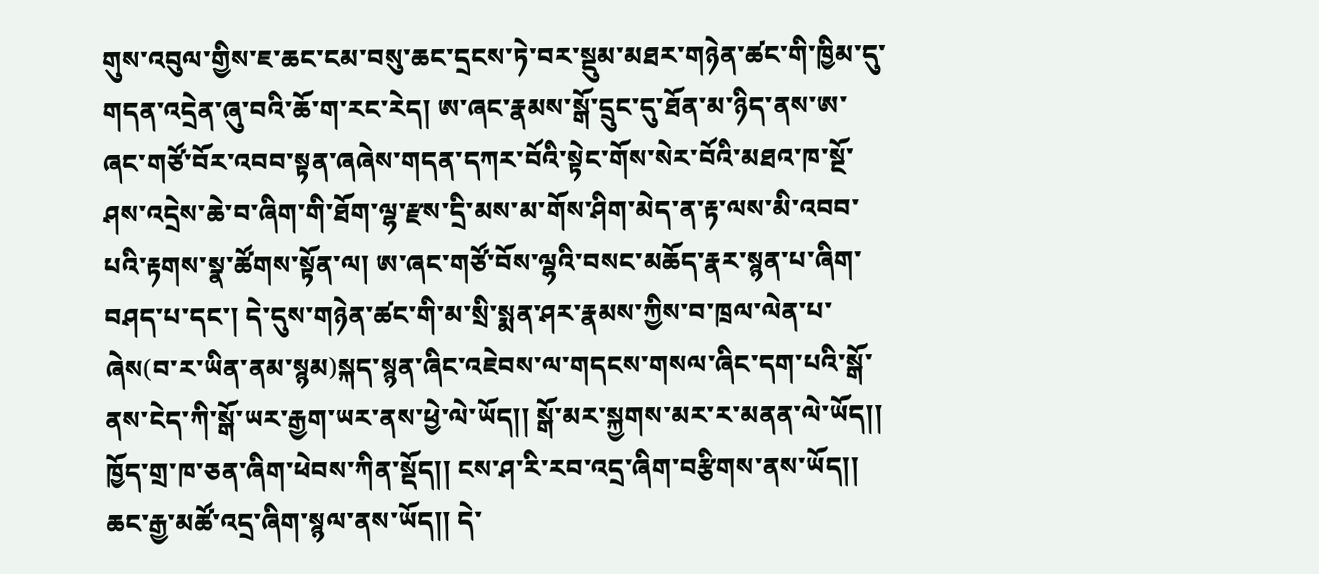གུས་འབུལ་གྱིས་ཇ་ཆང་ངམ་བསུ་ཆང་དྲངས་ཏེ་བར་སྡུམ་མཐར་གཉེན་ཚང་གི་ཁྱིམ་དུ་གདན་འདྲེན་ཞུ་བའི་ཆོ་ག་རང་རེད། ཨ་ཞང་རྣམས་སྒོ་དྲུང་དུ་ཐོན་མ་ཉིད་ནས་ཨ་ཞང་གཙོ་བོར་འབབ་སྟན་ཞཞེས་གདན་དཀར་བོའི་སྟེང་གོས་སེར་བོའི་མཐའ་ཁ་སྔོ་ཤས་འདྲེས་ཆེ་བ་ཞིག་གི་ཐོག་ལྷ་རྫས་དྲི་མས་མ་གོས་ཤིག་མེད་ན་རྟ་ལས་མི་འབབ་པའི་རྟགས་སྣ་ཚོགས་སྟོན་ལ། ཨ་ཞང་གཙོ་བོས་ལྷའི་བསང་མཆོད་རྣར་སྙན་པ་ཞིག་བཤད་པ་དང་། དེ་དུས་གཉེན་ཚང་གི་མ་སྲི་སྨན་ཤར་རྣམས་ཀྱིས་བ་ཁྲལ་ལེན་པ་ཞེས(བ་ར་ཡིན་ནམ་སྙམ)སྐད་སྙན་ཞིང་འཇེབས་ལ་གདངས་གསལ་ཞིང་དག་པའི་སྒོ་ནས་ངེད་ཀི་སྒོ་ཡར་རྒྱག་ཡར་ནས་ཕྱེ་ལེ་ཡོད།། སྒོ་མར་སྐྱགས་མར་ར་མནན་ལེ་ཡོད།། ཁྱོད་གྲ་ཁ་ཅན་ཞིག་ཕེབས་ཀིན་སྡོད།། ངས་ཤ་རི་རབ་འདྲ་ཞིག་བརྩིགས་ནས་ཡོད།། ཆང་རྒྱ་མཚོ་འདྲ་ཞིག་སྙལ་ནས་ཡོད།། དེ་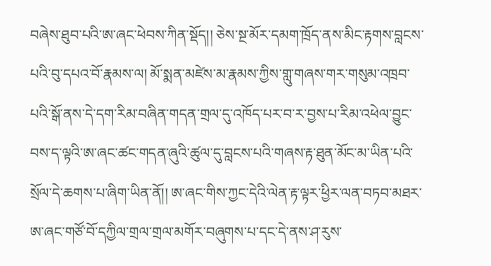བཞེས་ཐུབ་པའི་ཨ་ཞང་ཕེབས་ཀིན་སྡོད།། ཅེས་སྔ་མོར་དམག་ཁྲོད་ནས་མིང་རྟགས་བླངས་པའི་བུ་དཔའ་བོ་རྣམས་ལ། མོ་སྨན་མཛེས་མ་རྣམས་ཀྱིས་གླུ་གཞས་གར་གསུམ་འཁྲབ་པའི་སྒོ་ནས་དེ་དག་རིམ་བཞིན་གདན་གྲལ་དུ་འཁོད་པར་བ་ར་བྱས་པ་རིམ་འཕེལ་བྱུང་བས་ད་ལྟའི་ཨ་ཞང་ཚང་གདན་ཞུའི་ཚུལ་དུ་བླངས་པའི་གཞས་རྟ་ཐུན་མོང་མ་ཡིན་པའི་སྲོལ་དེ་ཆགས་པ་ཞིག་ཡིན་ནོ།། ཨ་ཞང་གིས་ཀྱང་དེའི་ལེན་རྟ་ལྟར་ཕྱིར་ལན་བཏབ་མཐར་ཨ་ཞང་གཙོ་བོ་དཀྱིལ་གྲལ་གྲལ་མགོར་བཞུགས་པ་དང་དེ་ནས་ཤ་རུས་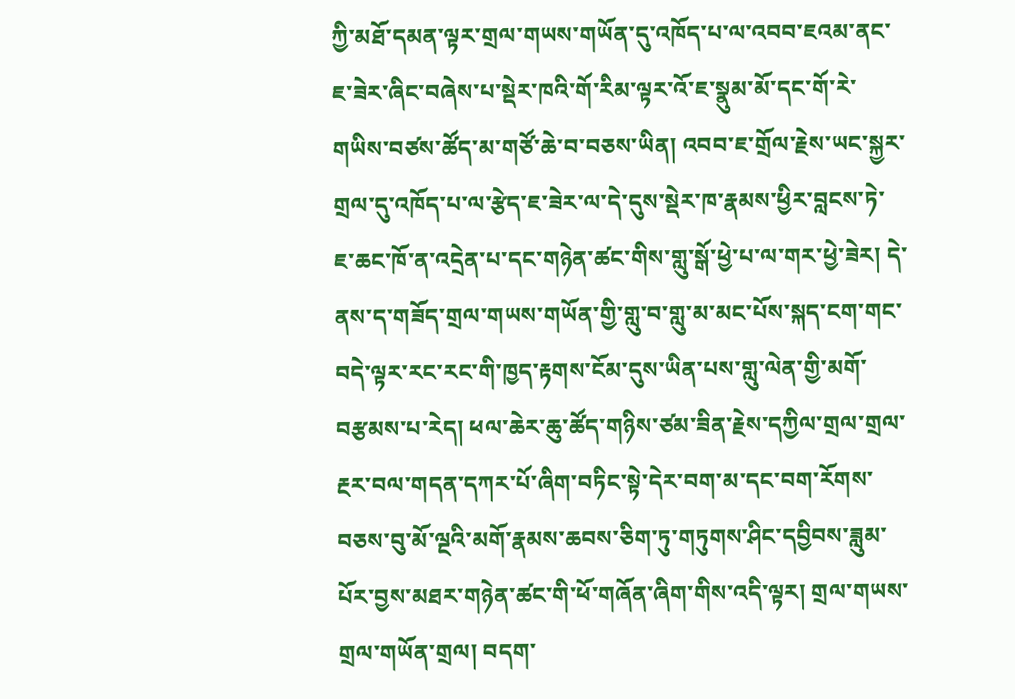ཀྱི་མཐོ་དམན་ལྟར་གྲལ་གཡས་གཡོན་དུ་འཁོད་པ་ལ་འབབ་ཇའམ་ནང་ཇ་ཟེར་ཞིང་བཞེས་པ་སྡེར་ཁའི་གོ་རིམ་ལྟར་འོ་ཇ་སྣུམ་མོ་དང་གོ་རེ་གཡིས་བཙས་ཚོད་མ་གཙོ་ཆེ་བ་བཅས་ཡིན། འབབ་ཇ་གྲོལ་རྗེས་ཡང་སྐྱར་གྲལ་དུ་འཁོད་པ་ལ་རྩེད་ཇ་ཟེར་ལ་དེ་དུས་སྡེར་ཁ་རྣམས་ཕྱིར་བླངས་ཏེ་ཇ་ཆང་ཁོ་ན་འདྲེན་པ་དང་གཉེན་ཚང་གིས་གླུ་སྒོ་ཕྱེ་པ་ལ་གར་ཕྱེ་ཟེར། དེ་ནས་ད་གཟོད་གྲལ་གཡས་གཡོན་གྱི་གླུ་བ་གླུ་མ་མང་པོས་སྐད་ངག་གང་བདེ་ལྟར་རང་རང་གི་ཁྱད་རྟགས་ངོམ་དུས་ཡིན་པས་གླུ་ལེན་གྱི་མགོ་བརྩམས་པ་རེད། ཕལ་ཆེར་ཆུ་ཚོད་གཉིས་ཙམ་ཟིན་རྗེས་དཀྱིལ་གྲལ་གྲལ་རྔར་བལ་གདན་དཀར་པོ་ཞིག་བཏིང་སྟེ་དེར་བག་མ་དང་བག་རོགས་བཅས་བུ་མོ་ལྔའི་མགོ་རྣམས་ཆབས་ཅིག་ཏུ་གཏུགས་ཤིང་དབྱིབས་ཟླུམ་པོར་བྱས་མཐར་གཉེན་ཚང་གི་ཕོ་གཞོན་ཞིག་གིས་འདི་ལྟར། གྲལ་གཡས་གྲལ་གཡོན་གྲལ། བདག་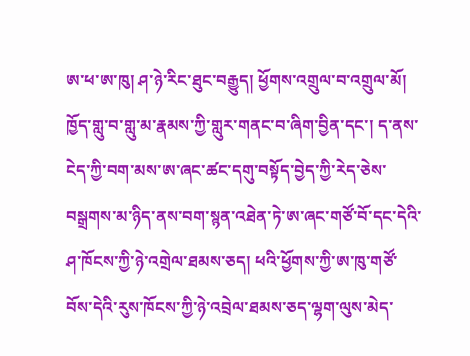ཨ་ཕ་ཨ་ཁུ། ཤ་ཉེ་རིང་ཐུང་བརྒྱུད། ཕྱོགས་འགྲུལ་བ་འགྲུལ་མོ། ཁྱོད་གླུ་བ་གླུ་མ་རྣམས་ཀྱི་གླུར་གནང་བ་ཞིག་བྱིན་དང་། ད་ནས་ངེད་ཀྱི་བག་མས་ཨ་ཞང་ཚང་དགུ་བསྟོད་བྱེད་ཀྱི་རེད་ཅེས་བསྒྲགས་མ་ཉིད་ནས་བག་སྙན་འཐེན་ཏེ་ཨ་ཞང་གཙོ་བོ་དང་དེའི་ཤ་ཁོངས་ཀྱི་ཉེ་འགྲེལ་ཐམས་ཅད། ཕའི་ཕྱོགས་ཀྱི་ཨ་ཁུ་གཙོ་བོས་དེའི་རུས་ཁོངས་ཀྱི་ཉེ་འབྲེལ་ཐམས་ཅད་ལྷག་ལུས་མེད་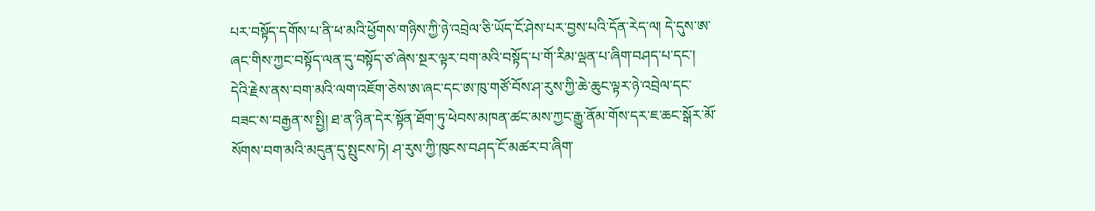པར་བསྟོད་དགོས་པ་ནི་ཕ་མའི་ཕྱོགས་གཉིས་ཀྱི་ཉེ་འབྲེལ་ཅི་ཡོད་ངོ་ཤེས་པར་བྱས་པའི་དོན་རེད་ལ། དེ་དུས་ཨ་ཞང་གིས་ཀྱང་བསྟོད་ལན་དུ་བསྟོད་ཙ་ཞེས་སྔར་ལྟར་བག་མའི་བསྟོད་པ་གོ་རིམ་ལྡན་པ་ཞིག་བཤད་པ་དང་། དེའི་རྗེས་ནས་བག་མའི་ལག་འཇོག་ཅེས་ཨ་ཞང་དང་ཨ་ཁུ་གཙོ་བོས་ཤ་རུས་ཀྱི་ཆེ་ཆུང་ལྟར་ཉེ་འབྲེལ་དང་བཟང་ས་བརྒྱན་ས་སྤྱི། ཐ་ན་ཉིན་དེར་སྟོན་ཐོག་ཏུ་ཕེབས་མཁན་ཚང་མས་ཀྱང་རྒྱུ་ནོམ་གོས་དར་ཇ་ཆང་སྒོར་མོ་སོགས་བག་མའི་མདུན་དུ་སྤུངས་ཏེ། ཤ་རུས་ཀྱི་ཁུངས་བཤད་ངོ་མཚར་བ་ཞིག་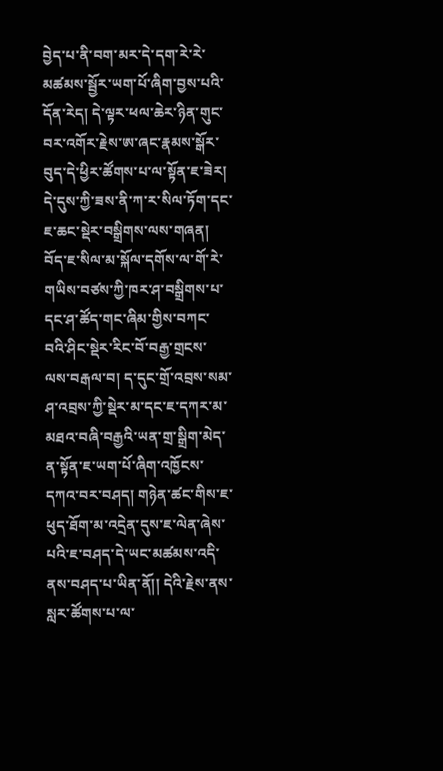བྱེད་པ་ནི་བག་མར་དེ་དག་རེ་རེ་མཚམས་སྦྱོར་ཡག་པོ་ཞིག་བྱས་པའི་དོན་རེད། དེ་ལྟར་ཕལ་ཆེར་ཉིན་གུང་བར་འགོར་རྗེས་ཨ་ཞང་རྣམས་སྒོར་བུད་དེ་ཕྱིར་ཚོགས་པ་ལ་སྟོན་ཇ་ཟེར། དེ་དུས་ཀྱི་ཟས་ནི་ཀ་ར་སིལ་ཏོག་དང་ཇ་ཆང་སྡེར་བསྒྲིགས་ལས་གཞན། བོད་ཇ་སིལ་མ་སྐོལ་དགོས་ལ་གོ་རེ་གཡིས་བཙས་ཀྱི་ཁར་ཤ་བསྒྲིགས་པ་དང་ཤ་ཚོད་གང་ཞིམ་གྱིས་བཀང་བའི་ཤིང་སྡེར་རིང་བོ་བརྒྱ་གྲངས་ལས་བརྒལ་བ། ད་དུང་གྲོ་འབྲས་སམ་ཤ་འབྲས་ཀྱི་སྡེར་མ་དང་ཇ་དཀར་མ་མཐའ་བཞི་བརྒྱའི་ཡན་གྲ་སྒྲིག་མེད་ན་སྟོན་ཇ་ཡག་པོ་ཞིག་འཁྱོངས་དཀའ་བར་བཤད། གཉེན་ཚང་གིས་ཇ་ཕུད་ཐོག་མ་འདྲེན་དུས་ཇ་ལེན་ཞེས་པའི་ཇ་བཤད་དེ་ཡང་མཚམས་འདི་ནས་བཤད་པ་ཡིན་ནོ།། དེའི་རྗེས་ནས་སླར་ཚོགས་པ་ལ་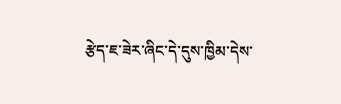རྩེད་ཇ་ཟེར་ཞིང་དེ་དུས་ཁྱིམ་དེས་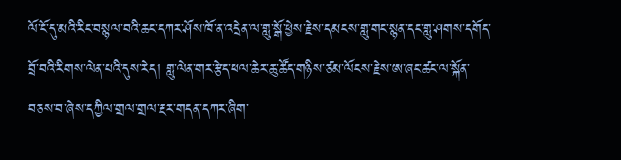ལོ་ངོ་དུ་མའི་རིང་བསྙལ་བའི་ཆང་དཀར་ཤོས་ཁོ་ན་འདྲེན་ལ་གླུ་སྒོ་ཕྱེས་རྗེས་དམངས་གླུ་གང་སྙན་དང་གླུ་ཤགས་དགོད་བྲོ་བའི་རིགས་ལེན་པའི་དུས་རེད། གླུ་ལེན་གར་རྩེད་ཕལ་ཆེར་ཆུ་ཚོད་གཉིས་ཙམ་ལོངས་རྗེས་ཨ་ཞང་ཚང་ལ་སྐོན་བཅས་བ་ཞེས་དཀྱིལ་གྲལ་གྲལ་རྔར་གདན་དཀར་ཞིག་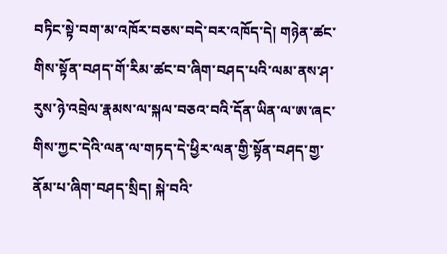བཏིང་སྟེ་བག་མ་འཁོར་བཅས་བདེ་བར་འཁོད་དེ། གཉེན་ཚང་གིས་སྟོན་བཤད་གོ་རིམ་ཚང་བ་ཞིག་བཤད་པའི་ལམ་ནས་ཤ་རུས་ཉེ་འབྲེལ་རྣམས་ལ་སྐལ་བཅའ་བའི་དོན་ཡིན་ལ་ཨ་ཞང་གིས་ཀྱང་དེའི་ལན་ལ་གཏད་དེ་ཕྱིར་ལན་གྱི་སྟོན་བཤད་གྱ་ནོམ་པ་ཞིག་བཤད་སྲིད། སྐེ་བའི་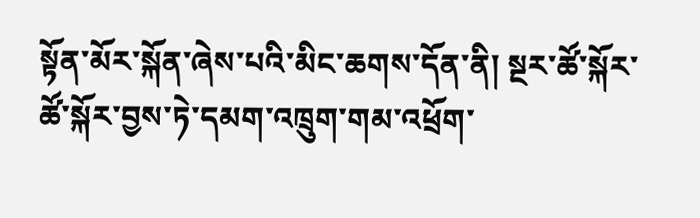སྟོན་མོར་སྐོན་ཞེས་པའི་མིང་ཆགས་དོན་ནི། སྔར་ཚོ་སྐོར་ཚོ་སྐོར་བྱས་ཏེ་དམག་འཁྲུག་གམ་འཕྲོག་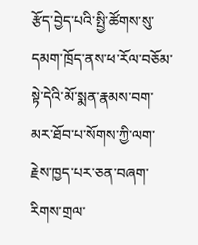རྩོད་བྱེད་པའི་སྤྱི་ཚོགས་སུ་དམག་ཁྲོད་ནས་ཕ་རོལ་བཅོམ་སྟེ་དེའི་མོ་སྨན་རྣམས་བག་མར་ཐོབ་པ་སོགས་ཀྱི་ལག་རྗེས་ཁྱད་པར་ཅན་བཞག་རིགས་གྲལ་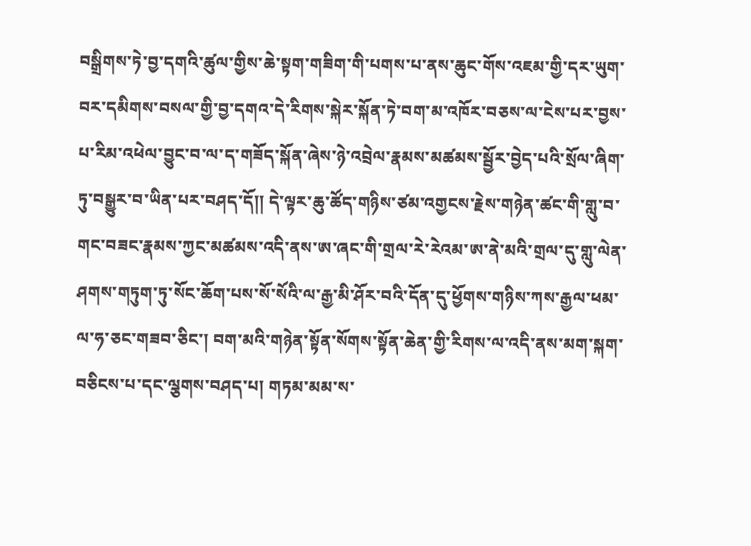བསྒྲིགས་ཏེ་བྱ་དགའི་ཚུལ་གྱིས་ཆེ་སྟག་གཟིག་གི་པགས་པ་ནས་ཆུང་གོས་འཇམ་གྱི་དར་ཡུག་བར་དམིགས་བསལ་གྱི་བྱ་དགའ་དེ་རིགས་སྐེར་སྐོན་ཏེ་བག་མ་འཁོར་བཅས་ལ་ངེས་པར་བྱས་པ་རིམ་འཕེལ་བྱུང་བ་ལ་ད་གཟོད་སྐོན་ཞེས་ཉེ་འབྲེལ་རྣམས་མཚམས་སྦྱོར་བྱེད་པའི་སྲོལ་ཞིག་ཏུ་བསྒྱུར་བ་ཡིན་པར་བཤད་དོ།། དེ་ལྟར་ཆུ་ཚོད་གཉིས་ཙམ་འགྱངས་རྗེས་གཉེན་ཚང་གི་གླུ་བ་གང་བཟང་རྣམས་ཀྱང་མཚམས་འདི་ནས་ཨ་ཞང་གི་གྲལ་རེ་རེའམ་ཨ་ནེ་མའི་གྲལ་དུ་གླུ་ལེན་ཤགས་གཏུག་ཏུ་སོང་ཆོག་པས་སོ་སོའི་ལ་རྒྱ་མི་ཤོར་བའི་དོན་དུ་ཕྱོགས་གཉིས་ཀས་རྒྱལ་ཕམ་ལ་ཧ་ཅང་གཟབ་ཅིང་། བག་མའི་གཉེན་སྟོན་སོགས་སྟོན་ཆེན་གྱི་རིགས་ལ་འདི་ནས་མག་སྐག་བཅིངས་པ་དང་ལྕགས་བཤད་པ། གཏམ་མམ་ས་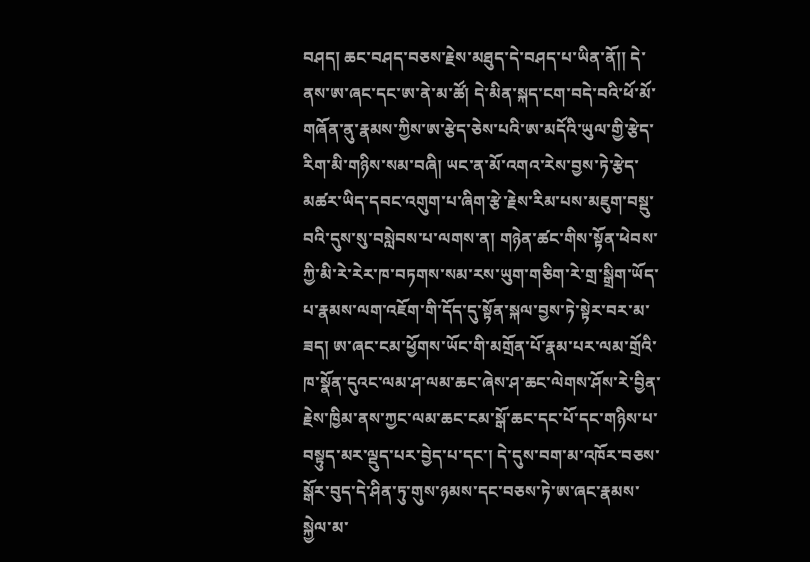བཤད། ཆང་བཤད་བཅས་རྗེས་མཐུད་དེ་བཤད་པ་ཡིན་ནོ།། དེ་ནས་ཨ་ཞང་དང་ཨ་ནེ་མ་ཚོ། དེ་མིན་སྐད་ངག་བདེ་བའི་ཕོ་མོ་གཞོན་ནུ་རྣམས་ཀྱིས་ཨ་རྩེད་ཅེས་པའི་ཨ་མདོའི་ཡུལ་གྱི་རྩེད་རིག་མི་གཉིས་སམ་བཞི། ཡང་ན་མོ་འགའ་རེས་བྱས་ཏེ་རྩེད་མཚར་ཡིད་དབང་འགུག་པ་ཞིག་རྩེ་རྗེས་རིམ་པས་མཇུག་བསྡུ་བའི་དུས་སུ་བསླེབས་པ་ལགས་ན། གཉེན་ཚང་གིས་སྟོན་ཕེབས་ཀྱི་མི་རེ་རེར་ཁ་བཏགས་སམ་རས་ཡུག་གཅིག་རེ་གྲ་སྒྲིག་ཡོད་པ་རྣམས་ལག་འཇོག་གི་དོད་དུ་སྟོན་སྐལ་བྱས་ཏེ་སྟེར་བར་མ་ཟད། ཨ་ཞང་ངམ་ཕྱོགས་ཡོང་གི་མགྲོན་པོ་རྣམ་པར་ལམ་གྲོའི་ཁ་སྣོན་དུའང་ལམ་ཤ་ལམ་ཆང་ཞེས་ཤ་ཆང་ལེགས་ཤོས་རེ་བྱིན་རྗེས་ཁྱིམ་ནས་ཀྱང་ལམ་ཆང་ངམ་སྒོ་ཆང་དང་པོ་དང་གཉིས་པ་བསྟུད་མར་ལྡུད་པར་བྱེད་པ་དང་། དེ་དུས་བག་མ་འཁོར་བཅས་སྒོར་བུད་དེ་ཤིན་ཏུ་གུས་ཉམས་དང་བཅས་ཏེ་ཨ་ཞང་རྣམས་སྐྱེལ་མ་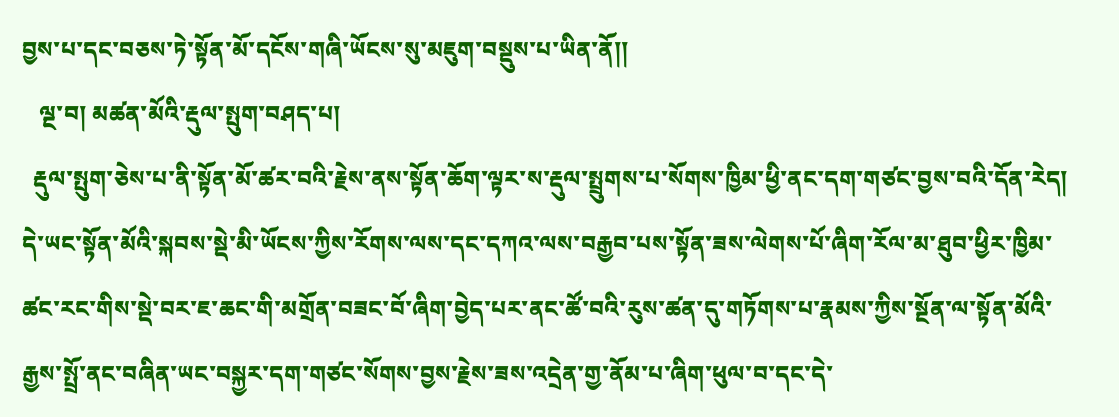བྱས་པ་དང་བཅས་ཏེ་སྟོན་མོ་དངོས་གཞི་ཡོངས་སུ་མཇུག་བསྡུས་པ་ཡིན་ནོ།།
   ལྔ་བ། མཚན་མོའི་རྡུལ་སྤུག་བཤད་པ།
  རྡུལ་སྤུག་ཅེས་པ་ནི་སྟོན་མོ་ཚར་བའི་རྗེས་ནས་སྟོན་ཆོག་ལྟར་ས་རྡུལ་སྤྲུགས་པ་སོགས་ཁྱིམ་ཕྱི་ནང་དག་གཙང་བྱས་བའི་དོན་རེད། དེ་ཡང་སྟོན་མོའི་སྐབས་སྡེ་མི་ཡོངས་ཀྱིས་རོགས་ལས་དང་དཀའ་ལས་བརྒྱབ་པས་སྟོན་ཟས་ལེགས་པོ་ཞིག་རོལ་མ་ཐུབ་ཕྱིར་ཁྱིམ་ཚང་རང་གིས་སྡེ་བར་ཇ་ཆང་གི་མགྲོན་བཟང་བོ་ཞིག་བྱེད་པར་ནང་ཚོ་བའི་རུས་ཚན་དུ་གཏོགས་པ་རྣམས་ཀྱིས་སྔོན་ལ་སྟོན་མོའི་རྒྱས་སྤྲོ་ནང་བཞིན་ཡང་བསྐྱར་དག་གཙང་སོགས་བྱས་རྗེས་ཟས་འདྲེན་གྱ་ནོམ་པ་ཞིག་ཕུལ་བ་དང་དེ་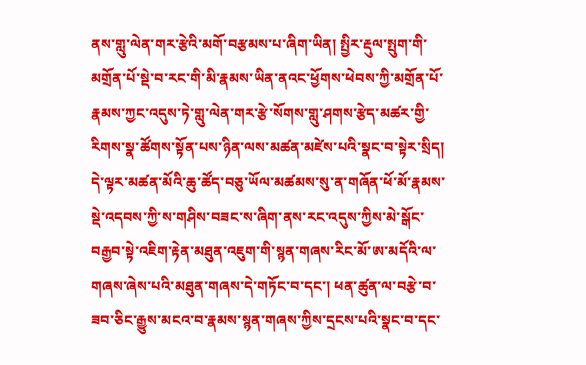ནས་གླུ་ལེན་གར་རྩེའི་མགོ་བརྩམས་པ་ཞིག་ཡིན། སྤྱིར་རྡུལ་སྤུག་གི་མགྲོན་པོ་སྡེ་བ་རང་གི་མི་རྣམས་ཡིན་ནའང་ཕྱོགས་ཕེབས་ཀྱི་མགྲོན་པོ་རྣམས་ཀྱང་འདུས་ཏེ་གླུ་ལེན་གར་རྩེ་སོགས་གླུ་ཤགས་རྩེད་མཚར་གྱི་རིགས་སྣ་ཚོགས་སྟོན་པས་ཉིན་ལས་མཚན་མཛེས་པའི་སྣང་བ་སྟེར་སྲིད། དེ་ལྟར་མཚན་མོའི་ཆུ་ཚོད་བཅུ་ཡོལ་མཚམས་སུ་ན་གཞོན་ཕོ་མོ་རྣམས་སྡེ་འདབས་ཀྱི་ས་གཤིས་བཟང་ས་ཞིག་ནས་རང་འདུས་ཀྱིས་མེ་སྒོང་བརྒྱབ་སྟེ་འཇིག་རྟེན་མཐུན་འཇུག་གི་སྙན་གཞས་རིང་མོ་ཨ་མདོའི་ལ་གཞས་ཞེས་པའི་མཐུན་གཞས་དེ་གཏོང་བ་དང་། ཕན་ཚུན་ལ་བརྩེ་བ་ཟབ་ཅིང་རྒྱུས་མངའ་བ་རྣམས་སྙན་གཞས་ཀྱིས་དྲངས་པའི་སྣང་བ་དང་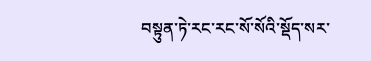བསྟུན་ཏེ་རང་རང་སོ་སོའི་སྡོད་སར་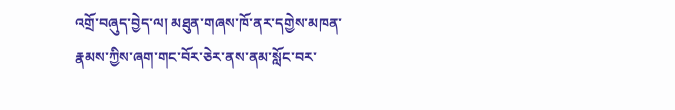འགྲོ་བཞུད་བྱེད་ལ། མཐུན་གཞས་ཁོ་ནར་དགྱེས་མཁན་རྣམས་ཀྱིས་ཞག་གང་བོར་ཅེར་ནས་ནམ་སློང་བར་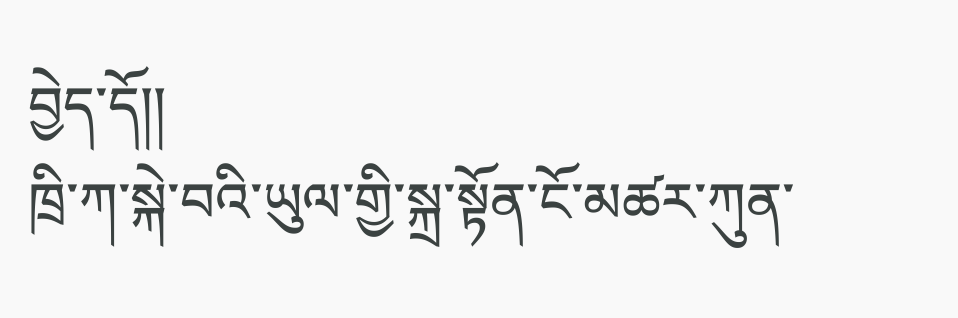བྱེད་དོ།།
ཁྲི་ཀ་སྐེ་བའི་ཡུལ་གྱི་སྐྲ་སྟོན་ངོ་མཚར་ཀུན་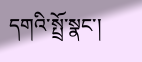དགའི་སྤྲོ་སྣང་།